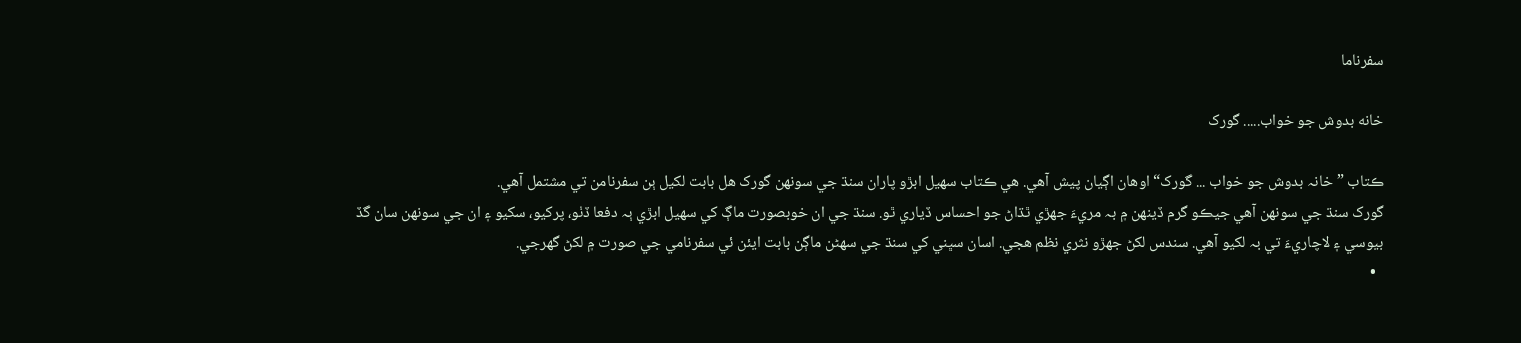سفرناما

خانه بدوش جو خواب..... گورک

ڪتاب ”خانہ بدوش جو خواب ... گورک“ اوهان اڳيان پيش آهي. هي ڪتاب سھيل ابڙو پاران سنڌ جي سونھن گورک ھل بابت لکيل ٻن سفرنامن تي مشتمل آھي.
گورک سنڌ جي سونھن آھي جيڪو گرم ڏينھن ۾ بہ مريءَ جھڙي ٿڌاڻ جو احساس ڏياري ٿو. سنڌ جي ان خوبصورت ماڳ کي سھيل ابڙي ٻہ دفعا ڏٺو، پرکيو، سکيو ۽ ان جي سونھن سان گڏ بيوسي ۽ لاچاريءَ تي بہ لکيو آھي. سندس لکڻ جھڙو نثري نظم ھجي. اسان سڀني کي سنڌ جي سھڻن ماڳن بابت ايئن ئي سفرنامي جي صورت ۾ لکڻ گھرجي.
  •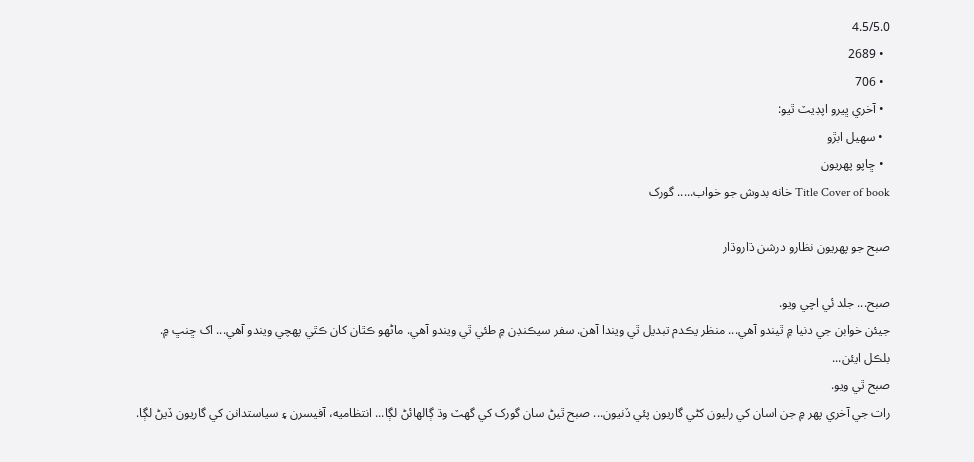4.5/5.0
  • 2689
  • 706
  • آخري ڀيرو اپڊيٽ ٿيو:
  • سهيل ابڙو
  • ڇاپو پھريون
Title Cover of book خانه بدوش جو خواب..... گورک

صبح جو پهريون نظارو درشن ڌاروڌار

صبح... جلد ئي اچي ويو.
جيئن خوابن جي دنيا ۾ ٿيندو آهي... منظر يڪدم تبديل ٿي ويندا آهن. سفر سيڪنڊن ۾ طئي ٿي ويندو آهي. ماڻهو ڪٿان کان ڪٿي پهچي ويندو آهي... اک ڇنڀ ۾.
بلڪل ايئن...
صبح ٿي ويو.
رات جي آخري پهر ۾ جن اسان کي رليون کڻي گاريون پئي ڏنيون... صبح ٿيڻ سان گورک کي گھٽ وڌ ڳالهائڻ لڳا... انتظاميه، آفيسرن ۽ سياستدانن کي گاريون ڏيڻ لڳا.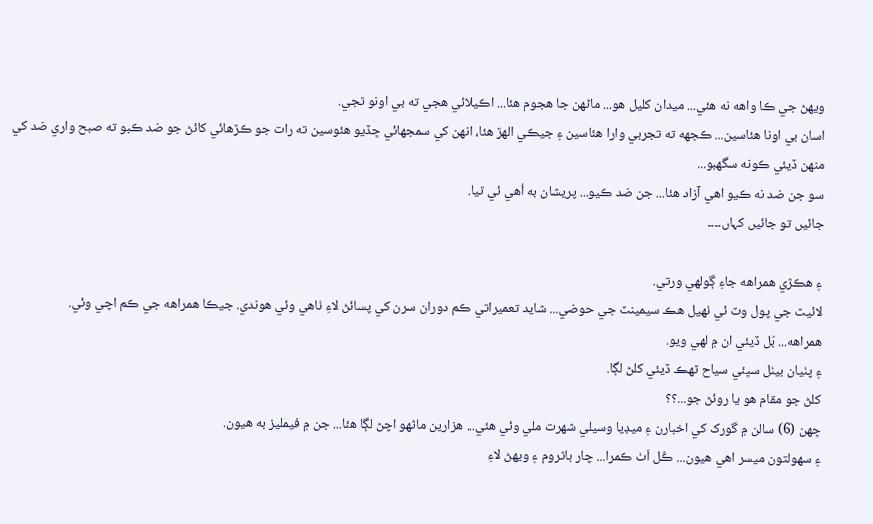ويهڻ جي ڪا واهه نه هئي... ميدان کليل هو... ماڻهن جا هجوم هئا... اڪيلائي هجي ته بي اونو ٿجي.
اسان بي اونا هئاسين... ڪجھه ته تجربي وارا هئاسين ۽ جيڪي الهڙ هئا، انهن کي سمجھائي ڇڏيو هئوسين ته رات جو ڪڙهائي کائڻ جو ضد ڪبو ته صبح واري ضد کي منهن ڏيئي ڪونه سگھبو...
سو جن ضد نه ڪيو اهي آزاد هئا... جن ضد ڪيو... پريشان به اُهي ئي ٿيا.
جائیں تو جائیں کہاں۔۔۔۔

۽ هڪڙي همراهه جاءِ ڳولهي ورتي.
لائيٽ جي پول وٽ ئي ٺهيل هڪ سيمينٽ جي حوضي... شايد تعميراتي ڪم دوران سرن کي پسائڻ لاءِ ٺاهي وئي هوندي. جيڪا همراهه جي ڪم اچي وئي.
همراهه... بُل ڏيئي ان ۾ لهي ويو.
۽ پٺيان بيٺل سڀئي سياح ٽهڪ ڏيئي کلڻ لڳا.
کلڻ جو مقام هو يا روئڻ جو...؟؟
ڇهن (6) سالن ۾ گورک کي اخبارن ۽ ميڊيا وسيلي شهرت ملي وئي هئي... هزارين ماڻهو اچڻ لڳا هئا... جن ۾ فيمليز به هيون.
۽ سهولتون ميسر اهي هيون... ڪُل اَٺ ڪمرا... چار باٿروم ۽ ويهڻ لاءِ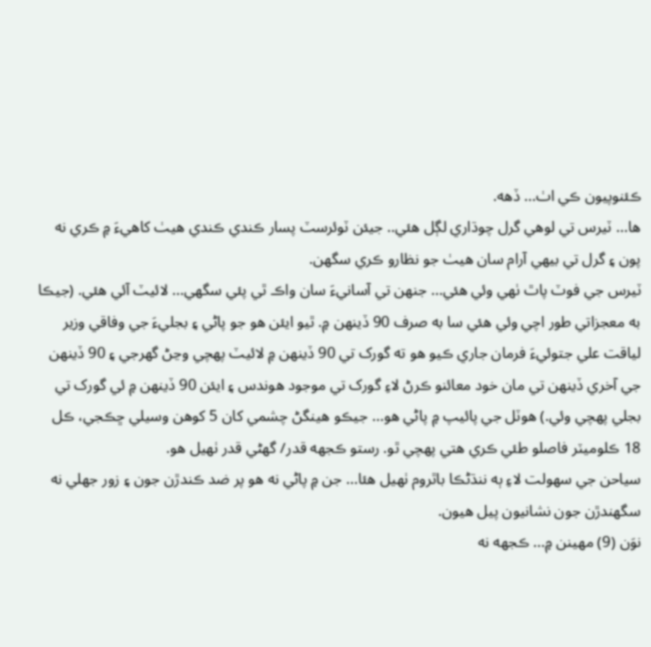ڪئنوپيون ڪي اٺ... ڏهه.
ها... ٽيرس تي لوهي گرل چوڌاري لڳل هئي.. جيئن ٽوئرسٽ پسار ڪندي ڪندي هيٺ کاهيءَ ۾ ڪري نه پون ۽ گرل تي بيهي آرام سان هيٺ جو نظارو ڪري سگھن.
ٽيرس جي فوٽ پاٿ ٺهي وئي هئي... جنهن تي آسانيءَ سان واڪ ٿي پئي سگھي... لائيٽ آئي هئي. (جيڪا به معجزاتي طور اچي وئي هئي سا به صرف 90 ڏينهن ۾. ٿيو ايئن هو جو پاڻي ۽ بجليءَ جي وفاقي وزير لياقت علي جتوئيءَ فرمان جاري ڪيو هو ته گورک تي 90 ڏينهن ۾ لائيٽ پهچي وڃڻ گھرجي ۽ 90 ڏينهن جي آخري ڏينهن تي مان خود معائنو ڪرڻ لاءِ گورک تي موجود هوندس ۽ ايئن 90 ڏينهن ۾ ئي گورک تي بجلي پهچي وئي.) هوٽل جي پائيپ ۾ پاڻي هو... جيڪو هينگڻ چشمي کان 5 کوهن وسيلي ڇڪجي، ڪل 18 ڪلوميٽر فاصلو طئي ڪري هتي پهچي ٿو. رستو ڪجھه قدر/ گھڻي قدر ٺهيل هو.
سياحن جي سهولت لاءِ ٻه ننڌڻڪا باٿروم ٺهيل هئا... جن ۾ پاڻي نه هو پر ضد ڪندڙن جون ۽ زور جھلي نه سگھندڙن جون نشانيون پيل هيون.
نوَن (9) مهينن ۾... ڪجھه نه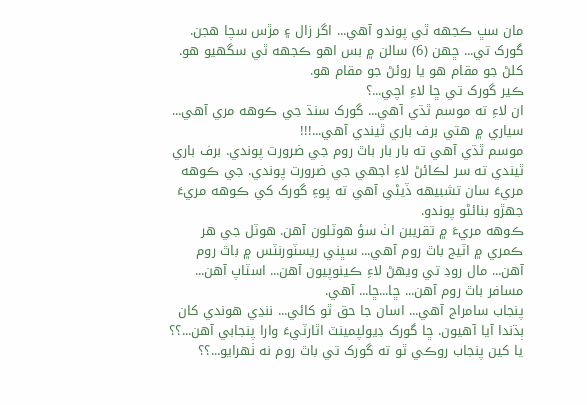مان سڀ ڪجھه ٿي پوندو آهي... اگر زال ۽ مڙس سچا هجن.
گورک تي... ڇهن (6) سالن ۾ بس اهو ڪجھه ٿي سگھيو هو.
کلڻ جو مقام هو يا روئڻ جو مقام هو.
ڪير گورک تي ڇا لاءِ اچي...؟
ان لاءِ ته موسم ٿڌي آهي... گورک سنڌ جي ڪوهه مري آهي... سياري ۾ هتي برف باري ٿيندي آهي...!!!
موسم ٿڌي آهي ته بار بار باٿ روم جي ضرورت پوندي. برف باري ٿيندي ته سر لڪائڻ لاءِ اجھي جي ضرورت پوندي. جي ڪوهه مريءَ سان تشبيهه ڏيڻي آهي ته پوءِ گورک کي ڪوهه مريءَ جهڙو بنائڻو پوندو.
ڪوهه مريءَ ۾ تقريبن اٺ سؤ هوٽلون آهن. هوٽل جي هر ڪمري ۾ اٽيج باٿ روم آهي... سڀني ريسٽورنٽس ۾ باٿ روم آهن... مال روڊ تي ويهڻ لاءِ ڪينوپيون آهن... اسٽاپ آهن... مسافر باٿ روم آهن... ڇا...ڇا... آهي.
پنجاب سامراج آهي... اسان جا حق ٿو کائي... ننڍي هوندي کان ٻڌندا آيا آهيون. ڇا گورک ڊيولپمينٽ اٿارٽيءَ وارا پنجابي آهن...؟؟ يا کين پنجاب روڪي ٿو ته گورک تي باٿ روم نه ٺهرايو...؟؟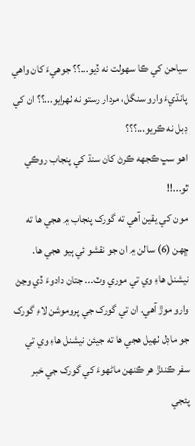سياحن کي ڪا سهولت نه ڏيو...؟؟ جوهيءَ کان واهي پانڌيءَ وارو سنگل، مردار رستو نه ٺهرايو...؟؟ ان کي ڊبل نه ڪريو...؟؟؟
اهو سڀ ڪجھه ڪرڻ کان سنڌ کي پنجاب روڪي ٿو...!!
مون کي يقين آهي ته گورک پنجاب ۾ هجي ها ته ڇهن (6) سالن ۾ ان جو نقشو ئي ٻيو هجي ها.
نيشنل هاءِ وي تي موري وٽ... جتان دادوءَ ڏي وڃڻ وارو موڙ آهي. ان تي گورک جي پروموشن لاءِ گورک جو ماڊل ٺهيل هجي ها ته جيئن نيشنل هاءِ وي تي سفر ڪندڙ هر ڪنهن ماڻهوءَ کي گورک جي خبر پئجي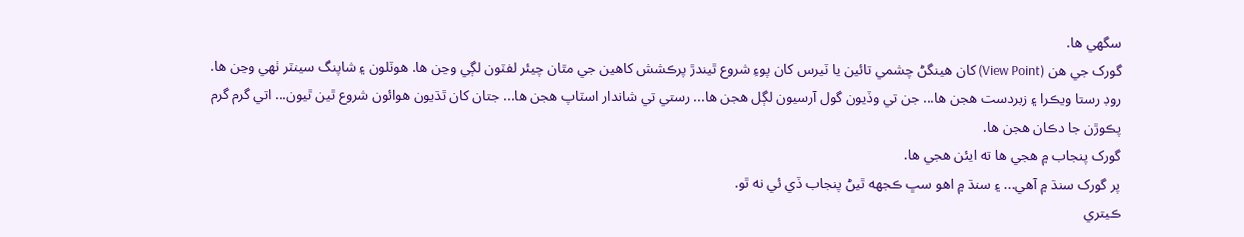سگھي ها.
گورک جي هن (View Point) کان هينگڻ چشمي تائين يا ٽيرس کان پوءِ شروع ٿيندڙ پرڪشش کاهين جي مٿان چيئر لفٽون لڳي وڃن ها. هوٽلون ۽ شاپنگ سينٽر ٺهي وڃن ها.
روڊ رستا ويڪرا ۽ زبردست هجن ها... جن تي وڏيون گول آرسيون لڳل هجن ها... رستي تي شاندار اسٽاپ هجن ها... جتان کان ٿڌيون هوائون شروع ٿين ٿيون... اتي گرم گرم پڪوڙن جا دڪان هجن ها.
گورک پنجاب ۾ هجي ها ته ايئن هجي ها.
پر گورک سنڌ ۾ آهي... ۽ سنڌ ۾ اهو سڀ ڪجھه ٿيڻ پنجاب ڏي ئي نه ٿو.
ڪيتري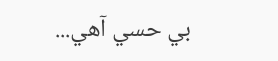بي حسي آهي...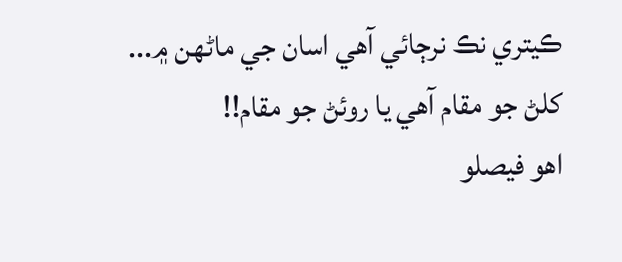ڪيتري نڪ نرڄائي آهي اسان جي ماڻهن ۾...
کلڻ جو مقام آهي يا روئڻ جو مقام!!
اهو فيصلو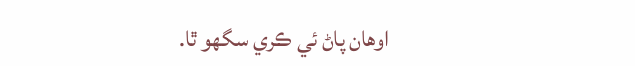اوهان پاڻ ئي ڪري سگھو ٿا.